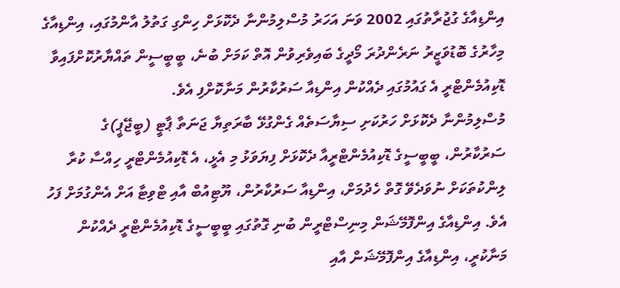އިންޑިއާގެ ގުޖުރާތުގައި 2002 ވަނަ އަހަރު މުސްލިމުންނާ ދެކޮޅަށް ހިންގި ގަތުލު އާންމުގައި، އިންޑިއާގެ މިހާރުގެ ބޮޑުވަޒީރު ނަރެންދުރަ މޯދީގެ ބައިވެރިވުން އޮތް ކަމަށް ބުނެ، ބީބީސީން ތައްޔާރުކޮށްފައިވާ ޑޮކިއުމެންޓްރީ އެ ގައުމުގައި ދެއްކުން އިންޑިއާ ސަރުކާރުން މަނާކޮށްފި އެވެ.
މުސްލިމުންނާ ދެކޮޅަށް ހަރުކަށި ސިޔާސަތެއް ގެންގުޅޭ ބާރަތިޔާ ޖަނަތާ ޕާޓީ (ބީޖޭޕީ)ގެ ސަރުކާރުން، ބީބީސީގެ ޑޮކިއުމެންޓްރީއާ ދެކޮޅަށް ފިޔަވަޅު މި އެޅީ، އެ ޑޮކިއުމެންޓްރީ ހިއްސާ ކުރާ ލިންކުތަކަށް ނުވަދެވޭ ގޮތް ހެދުމަށް، އިންޑިއާ ސަރުކާރުން، ޔޫޓިއުބް އާއި ޓްވިޓާ އަށް އެންގުމަށް ފަހު އެވެ. އިންޑިއާގެ އިންފޮމޭޝަން މިނިސްޓްރީން ބުނި ގޮތުގައި ބީބީސީގެ ޑޮކިއުމެންޓްރީ ދެއްކުން މަނާކުރީ، އިންޑިއާގެ އިންފޮމޭޝަން އާއި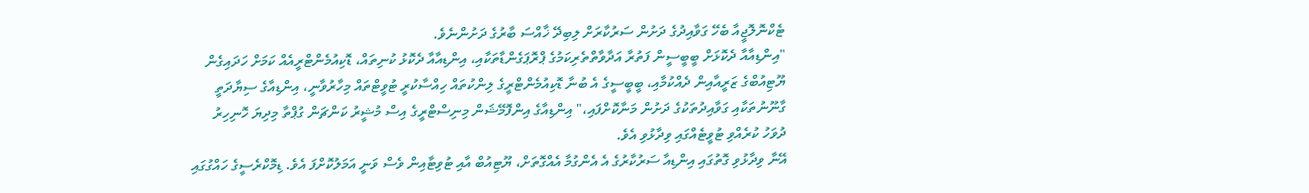ޓެކްނޮލޮޖީއާ ބެހޭ ގަވާއިދުގެ ދަށުން ސަރުކާރަށް ލިބިދޭ ޚާއްސަ ބާރުގެ ދަށުންނެވެ.
"އިންޑިއާއާ ދެކޮޅަށް ބީބީސީން ފަތުރާ އަދާވާތްތެރިކަމުގެ ޕްރޮޕަގެންޑާތަކާއި، އިންޑިއާއާ ދެކޮޅު ކުނިތައް، ޑޮކިއުމެންޓްރީއެއް ކަމަށް ހަދައިގެން ޔޫޓިއުބްގެ ޒަރީއާއިން ދެއްކުމާއި، ބީބީސީގެ އެ ބުނާ ޑޮކިއުމެންޓްރީގެ ލިންކުތައް ހިއްސާކުރީ ޓުވީޓްތައް މިހާރުވާނީ، އިންޑިއާގެ ސިޔާދަތީ ގާނޫނުތަކާއި ގަވާއިދުތަކުގެ ދަށުން މަނާކޮށްފައި،" އިންޑިއާގެ އިންފޮމޭޝަން މިނިސްޓްރީގެ އިސް މުޝީރު ކަންޗަން ގުޕްތާ މިދިޔަ ހޮނިހިރު ދުވަހު ކުރެއްވި ޓުވީޓެއްގައި ވިދާޅުވި އެވެ.
އޭނާ ވިދާޅުވި ގޮތުގައި އިންޑިއާ ސަރުކާރުގެ އެ އެންގުމާ އެއްގޮތަށް، ޔޫޓިއުބް އާއި ޓުވިޓާއިން ވެސް ވަނީ އަމަލުކޮށްފަ އެވެ. ޑިމޮކްރެސީގެ ހައްގުގައި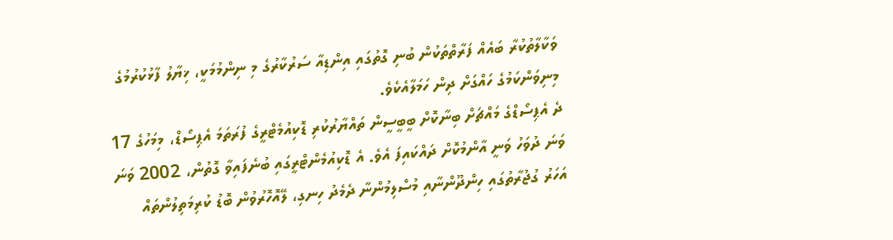ވަކާލާތުކުރާ ބައެއް ފަރާތްތަކުން ބުނި ގޮތުގައި އިންޑިއާ ސަރުކާރުގެ މި ނިންމުމަކީ، ޚިޔާލު ފާޅުކުރުމުގެ މިނިވަންކަމުގެ ހައްގަށް ދިން ހަމަލާއެކެވެ.
ދެ އެޕިސޯޑްގެ މައްޗަށް ބިނާކޮށް ބީބީސީން ތައްޔާރުކުރި ޑޮކިއުމެޓްރީގެ ފުރަތަމަ އެޕިސޯޑް، މިމަހުގެ 17 ވަނަ ދުވަހު ވަނީ އާންމުކޮށް ދައްކައިފަ އެވެ. އެ ޑޮކިއުމެންޓްރީގައި ބުނެފައިވާ ގޮތުން، 2002 ވަނަ އަހަރު ގުޖުރާތުގައި ހިންދޫންނާއި މުސްލިމުންނާ ދެމެދު ހިނގި، ލޭއޮހޮރުވުން ބޮޑު ކުރިމަތިލުންތައް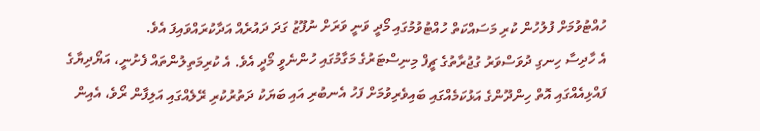ހުއްޓުވުމަށް ފުލުހުން ކުރި މަސައްކަތް ހުއްޓުވުމުގައި މޯދީ ވަނީ ވަރަށް ނުފޫޒު ގަދަ ދައުރެއް އަދާކުރައްވައިފަ އެވެ.
އެ ހާދިސާ ހިނގި ދުވަސްވަރު ގުޖުރާތުގެ ޗީފް މިނިސްޓަރުގެ މަގާމުގައި ހުންނެވީ މޯދީ އެވެ. އެ ކުރިމަތިލުންތައް ފެށުނީ، އަޔޯދިޔާގެ ފައްޅިއެއްގައި އޮތް ހިންދޫންގެ އަޅުކަމެއްގައި ބައިވެރިވުމަށް ފަހު އެނބުރި އައި ބަޔަކު ދަތުރުކުރި ރޭލެއްގައި އަލިފާން ރޯވެ، އެއިން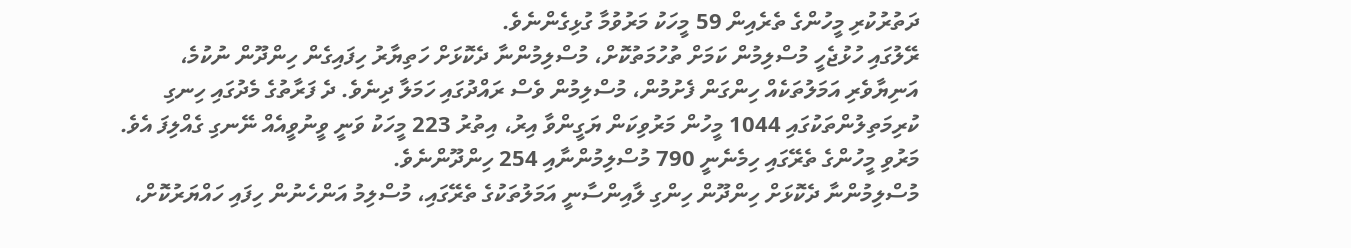ދަތުރުކުރި މީހުންގެ ތެރެއިން 59 މީހަކު މަރުވުމާ ގުޅިގެންނެވެ.
ރޭލުގައި ހުޅުޖެހީ މުސްލިމުން ކަމަށް ތުހުމަތުކޮށް، މުސްލިމުންނާ ދެކޮޅަށް ހަތިޔާރު ހިފައިގެން ހިންދޫން ނުކުމެ، އަނިޔާވެރި އަމަލުތަކެއް ހިންގަން ފެށުމުން، މުސްލިމުން ވެސް ރައްދުގައި ހަމަލާ ދިނެވެ. ދެ ފަރާތުގެ މެދުގައި ހިނގި ކުރިމަތިލުންތަކުގައި 1044 މީހުން މަރުވިކަން ޔަގީންވާ އިރު، އިތުރު 223 މީހަކު ވަނީ ވީނުވީއެއް ނޭނގި ގެއްލިފަ އެވެ. މަރުވި މީހުންގެ ތެރޭގައި ހިމެނެނީ 790 މުސްލިމުންނާއި 254 ހިންދޫންނެވެ.
މުސްލިމުންނާ ދެކޮޅަށް ހިންދޫން ހިންގި ލާއިންސާނީ އަމަލުތަކުގެ ތެރޭގައި، މުސްލިމު އަންހެނުން ހިފައި ހައްޔަރުކޮށް،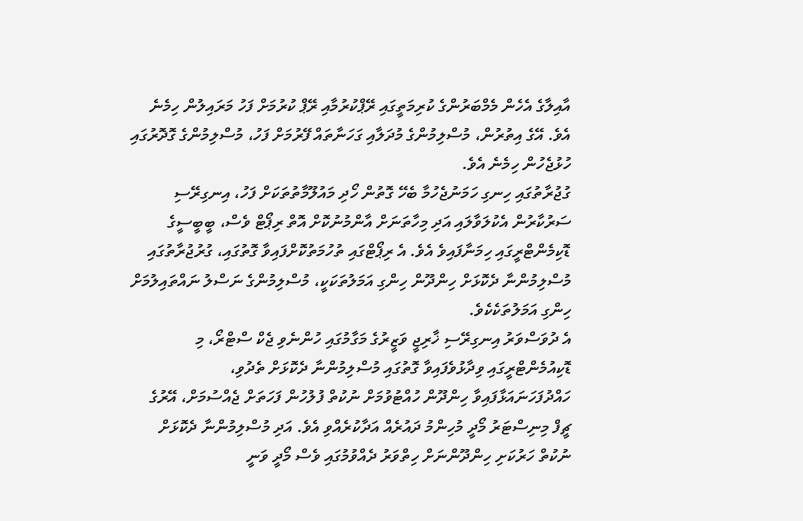އާއިލާގެ އެހެން މެމްބަރުންގެ ކުރިމަތީގައި ރޭޕްކުރުމާއި ރޭޕް ކުރުމަށް ފަހު މަރައިލުން ހިމެނެ އެވެ. އޭގެ އިތުރުން، މުސްލިމުންގެ މުދަލާއި ގަހަނާތައް ފޭރުމަށް ފަހު، މުސްލިމުންގެ ގޮދޮރުގައި ހުޅުޖެހުން ހިމެނެ އެވެ.
ގުޖުރާތުގައި ހިނގި ހަމަނުޖެހުމާ ބެހޭ ގޮތުން ހޯދި މައުލޫމާތުތަކަށް ފަހު، އިނގިރޭސި ސަރުކާރުން އެކުލަވާލައި އަދި މިހާތަނަށް އާންމުނުކޮށް އޮތް ރިޕޯޓް ވެސް، ބީބީސީގެ ޑޮކިމެންޓްރީގައި ހިމަނާފައިވެ އެވެ. އެ ރިޕޯޓްގައި ތުހުމަތުކޮށްފައިވާ ގޮތުގައި، ގުރުޖުރާތުގައި މުސްލިމުންނާ ދެކޮޅަށް ހިންދޫން ހިންގި އަމަލުތަކަކީ، މުސްލިމުންގެ ނަސްލު ނައްތައިލުމަށް ހިންގި އަމަލުތަކެކެވެ.
އެ ދުވަސްވަރު އިނގިރޭސި ޚާރިޖީ ވަޒީރުގެ މަގާމުގައި ހުންނެވި ޖެކް ސްޓްރޯ، މި ޑޮކިއުމެންޓްރީގައި ވިދާޅުވެފައިވާ ގޮތުގައި މުސްލިމުންނާ ދެކޮޅަށް ތެދުވި، ހައްދުފަހަނައަޅާފައިވާ ހިންދޫން ހުއްޓުވުމަށް ނުކުތް ފުލުހުން ފަހަތަށް ޖެއްސުމަށް، އޭރުގެ ޗީފް މިނިސްޓަރު މޯދީ މުހިންމު ދައުރެއް އަދާކުރެއްވި އެވެ. އަދި މުސްލިމުންނާ ދެކޮޅަށް ނުކުތް ހަރުކަށި ހިންދޫންނަށް ހިތްވަރު ދެއްވުމުގައި ވެސް މޯދީ ވަނީ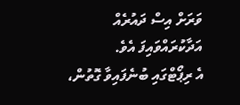ވަރަށް އިސް ދައުރެއް އަދާކުރައްވައިފަ އެވެ.
އެ ރިޕޯޓްގައި ބުނެފައިވާ ގޮތުން،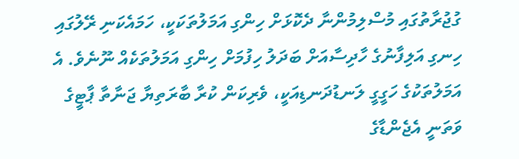ގުޖުރާތުގައި މުސްލިމުންނާ ދެކޮޅަށް ހިންގި އަމަލުތަކަކީ، ހަމައެކަނި ރޭލުގައި ހިނގި އަލިފާނުގެ ހާދިސާއަށް ބަދަލު ހިފުމަށް ހިންގި އަމަލުތަކެއް ނޫނެވެ. އެ އަމަލުތަކުގެ ހަގީގީ ލަނޑުދަނޑިއަކީ، ވެރިކަން ކުރާ ބާރަތިޔާ ޖަނާތާ ޕާޓީގެ ވަތަނީ އެޖެންޑާގެ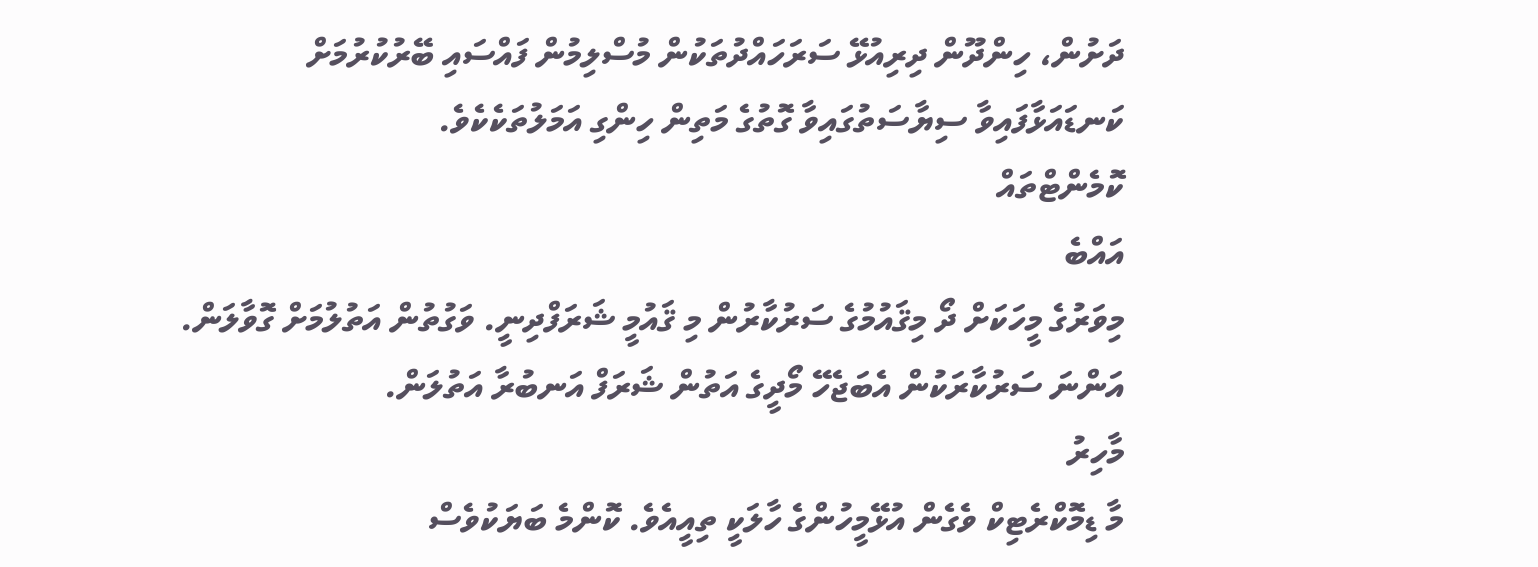ދަށުން، ހިންދޫން ދިރިއުޅޭ ސަރަހައްދުތަކުން މުސްލިމުން ފައްސައި ބޭރުކުރުމަށް ކަނޑައަޅާފައިވާ ސިޔާސަތުގައިވާ ގޮތުގެ މަތިން ހިންގި އަމަލުތަކެކެވެ.
ކޮމެންޓްތައް
އައްބެ
މިވަރުގެ މީހަކަށް ދޯ މިޤައުމުގެ ސަރުކާރުން މި ޤައުމީ ޝަރަފްދިނީ. ވަގުތުން އަތުލުމަށް ގޮވާލަން. އަންނަ ސަރުކާރަކުން އެބަޖެހޭ މޯދީގެ އަތުން ޝަރަފް އަނބުރާ އަތުލަން.
މާހިރު
މާ ޑިމޮކްރެޓިކް ވެގެން އުޅޭމީހުންގެ ހާލަކީ ތިއީއެވެ. ކޮންމެ ބަޔަކުވެސް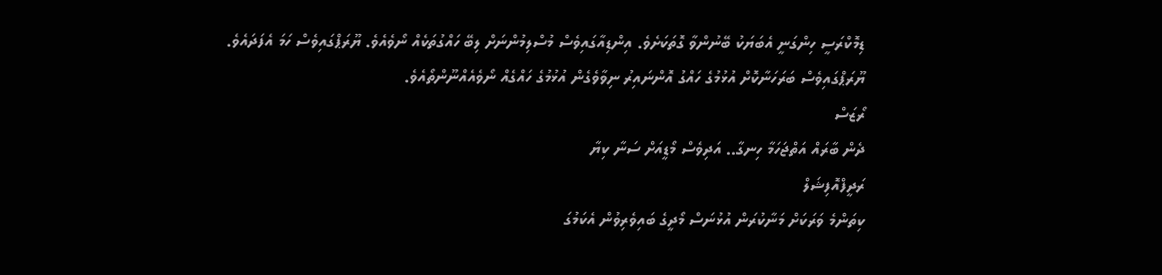ޑިމޮކްރަސީ ހިންގަނީ އެބަޔަކު ބޭނުންވާ ގޮތަކަށެވެ. އިންޑިއާގައިވެސް މުސްލިމުންނަށް ލިބޭ ހައްގުތަކެއް ނޯވެއެވެ. ޔޫރަޕްގައިވެސް ހަމަ އެފަދައެވެ. ޔޫރަޕްގައިވެސް ބަރަހަނާކޮށް އުޅުމުގެ ހައްގު އޮންނައިރު ނިވާވެގެން އުޅުމުގެ ހައްގެއް ނޯވެއެއްނޫންތޯއެވެ.
ރޯޒަސް
ދެން ބާރައް އަތްޖަހަމާ ހިނގާ.. އަދިވެސް މޯޑީއަށް ސަނާ ކިޔާ
ރަދީފްއޮފިޝަލް
ކިތަންމެ ވަރަކަށް މަނާކުރަން އުޅުނަސް މޯދީގެ ބައިވެރިވުން އެކަމުގަ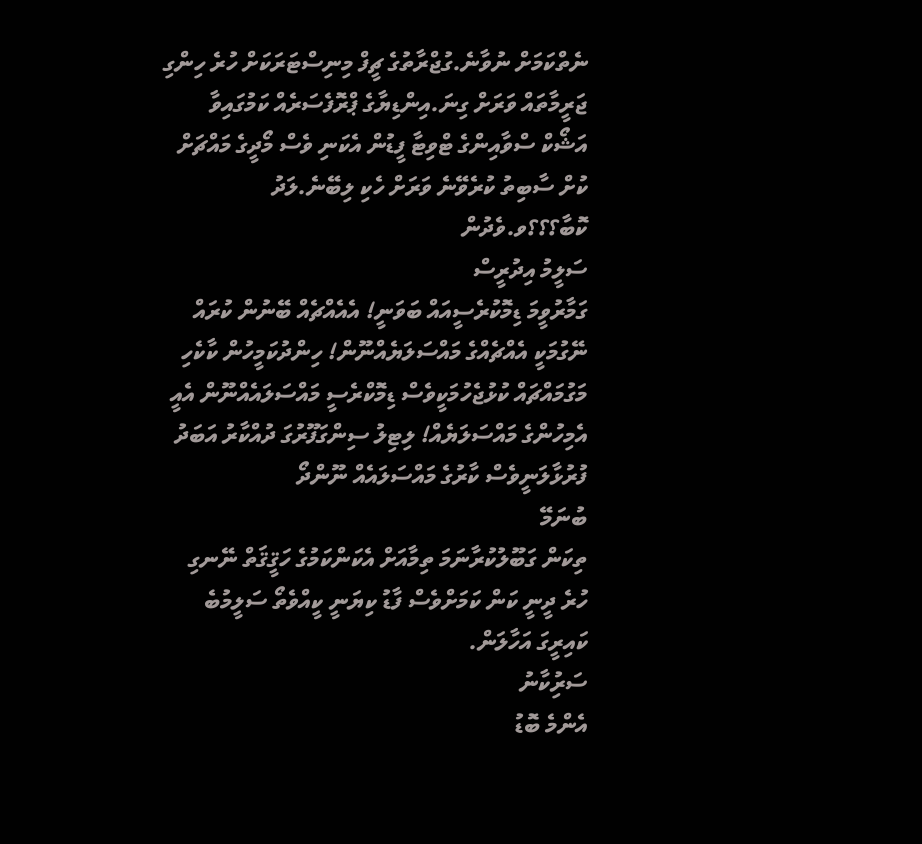ނެތްކަމަށް ނުވާނެ.ގުޖްރާތުގެ ޗީފް މިނިސްޓަރަކަށް ހުރެ ހިންގި ޖަރީމާތައް ވަރަށް ގިނަ.އިންޑިޔާގެ ޕްރޮފެސަރެއް ކަމުގައިވާ އަޝޯކް ސްވާއިންގެ ޓްވިޓާ ފީޑުން އެކަނި ވެސް މޯދީގެ މައްޗަށް ކުށް ސާބިތު ކުރެވޭނެ ވަރަށް ހެކި ލިބޭނެ.ލަދު ކޮބާ؟؟؟ވ.ވެދުން
ސަލީމު އިދުރީސް
ގަމާރުވީމަ ޑިމޮކުރެސީއައް ބަވަނީ! އެއެއްޗެއް ބޭނުން ކުރައް ނޭގުމަކީ އެއްޗެއްގެ މައްސަލަޔެއްނޫން! ހިންދުކަމީހުން ކާކެހި މަގުމައްޗައް ކުޅުޖެހުމަކީވެސް ޑިމޮކްރެސީ މައްސަލައެއްނޫން އެއީ އެމިހުންގެ މައްސަލަޔެއް! ލިޓިލު ސިންގަފޫރުގަ ދުއްކާރު އަބަދު ފުރުޅާލަނީވެސް ކާރުގެ މައްސަލައެއް ނޫންދޯ
ބުނަމޭ
ތިކަން ގަބޫލުކުރާނަމަ ތިމާއަށް އެކަންކަމުގެ ހަޤީޤަތް ނޭނގި ހުރެ ދީނީ ކަން ކަމަށްވެސް ފާޑު ކިޔަނީ ކީއްވެތޯ ސަލީމުބެ ކައިރީގަ އަހާލަން.
ސަރުިކާނު
އެންމެ ބޮޑު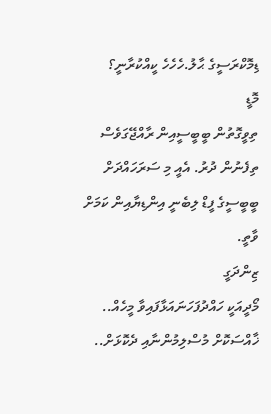ޑިމޮކްރަސީގެ ޙާލު.ހެހެހެ ކީއްކުރާނީ؟
މޮޑީ
ތިވީގޮތުން ބީބީސީއިން ރާއްޖޭގަވެސް ތިފެނުން ދުރު. އެއީ މި ސަރަހައްދަށް ބީބީސީގެ ފީޑް ލިބެނީ އިންޑިޔާއިން ކަމަށް ވާތީ.
ޒިންދަގީ
މޯދީއަކީ ހައްދުފަހަނައަޅާފައިވާ މީހެއް.. ޚާއްސަކޮށް މުސްލިމުންނާއި ދެކޮޅަށް..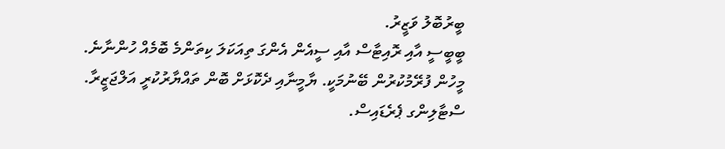ބީރުބޮލު ވަޒީރު.
ބީބީސީ އާއި ރޮއިޓާސް އާއި ސީއެން އެންގަ ތިއަކަލަ ކިތަންމެ ބޮމެއް ހުންނާނެ. މީހުން ފުރޭމުކުރުން ބޭނުމަކީ. ޔާމީނާއި ދެކޮޅަށް ބޮން ތައްޔާރުކުރީ އަލްޖަޒީރާ. ސްޓާލިންގ ޕެރެޑައިސް.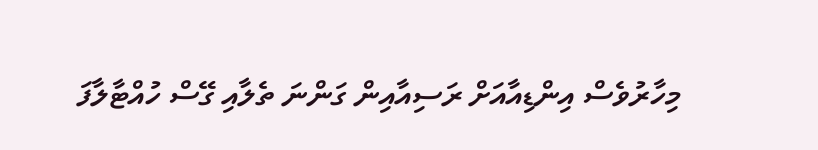މިހާރުވެސް އިންޑިއާއަށް ރަސިއާއިން ގަންނަ ތެލާއި ގޭސް ހުއްޓާލާފަ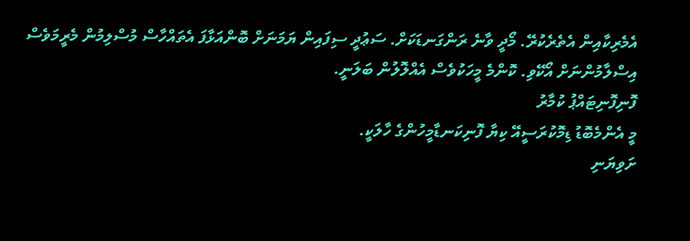އެމެރިކާއިން އެތެރެކުރޭ. މޯދީ ވާނެ ރަންގަނޑަކަށް. ސަޢުދީ ސިފައިން ޔަމަނަށް ބޮންއަޅާފަ އެތައްހާސް މުސްލިމުން މެރީމަވެސް އިސްލާމުންނަށް އޯކޭވި. ކޮންމެ މީހަކުވެސް އެއްލޮލުން ބަލަނީ.
ފޮނިފޮނިޓައްޕު ކުމާރު
މީ އެންމެބޮޑު ޑިމޮކުރަސީއޭ ކިޔާ ފޮނިކަނޑާމީހުންގެ ހާލަކީ.
ށަވިޔަނި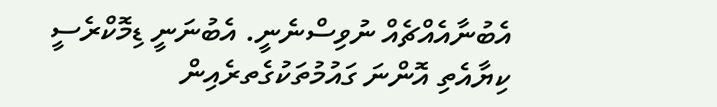އެބުނާއެއްޗެއް ނުވިސްނެނީ. އެބުނަނީ ޑިމޮކްރެސީ ކިޔާއެތި އޮންނަ ގައުމުތަކުގެތރެއިން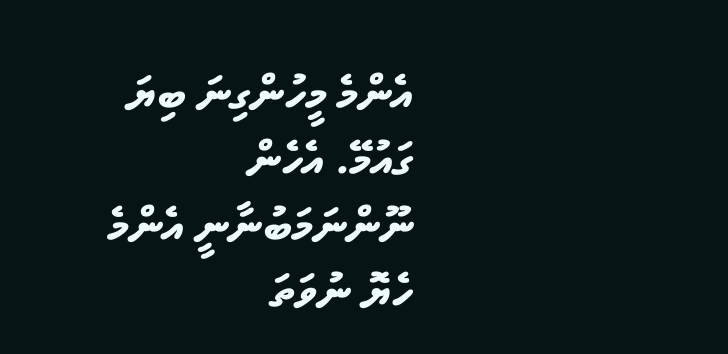އެންމެ މީހުންގިނަ ބިޔަ ގައުމޭ. އެހެން ނޫންނަމަބުނާނީ އެންމެ ހެޔޮ ނުވަތަ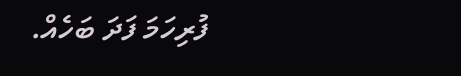ފުރިހަމަ ފަދަ ބަހެއް.